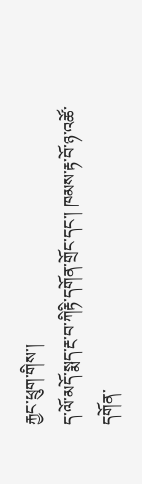རྐྱང་ཕྲུག་གིས་།
ད་ལོ་མདོ་སྨད་རྔ་བ་ཀིརྟི་དགོན་གྲོང་དང་། ཁམས་རྟ་བོ་ཉ་འཚོ་དགོན་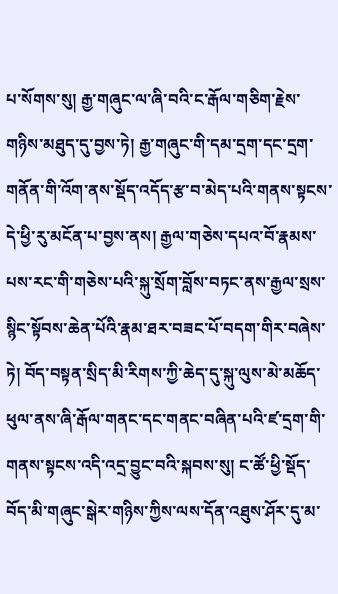པ་སོགས་སུ། རྒྱ་གཞུང་ལ་ཞི་བའི་ང་རྒོལ་གཅིག་རྗེས་གཉིས་མཐུད་དུ་བྱས་ཏེ། རྒྱ་གཞུང་གི་དམ་དྲག་དང་དྲག་གནོན་གི་འོག་ནས་སྡོད་འདོད་རྩ་བ་མེད་པའི་གནས་སྟངས་དེ་ཕྱི་རུ་མངོན་པ་བྱས་ནས། རྒྱལ་གཅེས་དཔའ་བོ་རྣམས་པས་རང་གི་གཅེས་པའི་སྐུ་སྲོག་བློས་བཏང་ནས་རྒྱལ་སྲས་སྙིང་སྟོབས་ཆེན་པོའི་རྣམ་ཐར་བཟང་པོ་བདག་གིར་བཞེས་ཏེ། བོད་བསྟན་སྲིད་མི་རིགས་ཀྱི་ཆེད་དུ་སྐུ་ལུས་མེ་མཆོད་ཕུལ་ནས་ཞི་རྒོལ་གནང་དང་གནང་བཞིན་པའི་ཛ་དྲག་གི་གནས་སྟངས་འདི་འདྲ་བྱུང་བའི་སྐབས་སུ། ང་ཚོ་ཕྱི་སྡོད་བོད་མི་གཞུང་སྒེར་གཉིས་ཀྱིས་ལས་དོན་འཐུས་ཤོར་དུ་མ་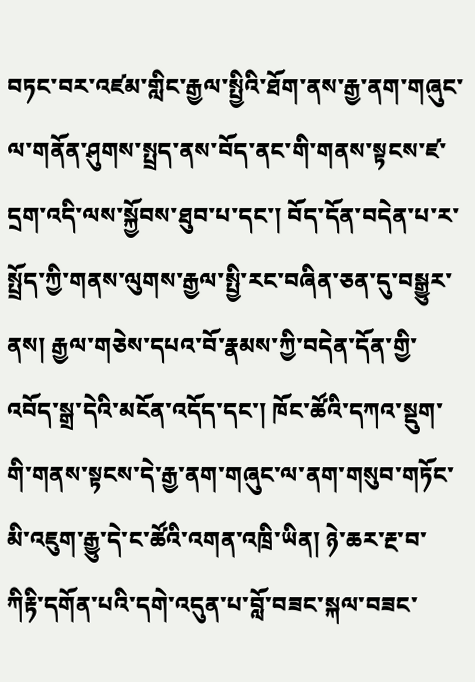བཏང་བར་འཛམ་གླིང་རྒྱལ་སྤྱིའི་ཐོག་ནས་རྒྱ་ནག་གཞུང་ལ་གནོན་ཤུགས་སྤྲད་ནས་བོད་ནང་གི་གནས་སྟངས་ཛ་དྲག་འདི་ལས་སྐྱོབས་ཐུབ་པ་དང་། བོད་དོན་བདེན་པ་ར་སྤྲོད་ཀྱི་གནས་ལུགས་རྒྱལ་སྤྱི་རང་བཞིན་ཅན་དུ་བསྒྱུར་ནས། རྒྱལ་གཅེས་དཔའ་བོ་རྣམས་ཀྱི་བདེན་དོན་གྱི་འབོད་སྒྲ་དེའི་མངོན་འདོད་དང་། ཁོང་ཚོའི་དཀའ་སྡུག་གི་གནས་སྟངས་དེ་རྒྱ་ནག་གཞུང་ལ་ནག་གསུབ་གཏོང་མི་འཇུག་རྒྱུ་དེ་ང་ཚོའི་འགན་འཁྲི་ཡིན། ཉེ་ཆར་རྔ་བ་ཀིརྟི་དགོན་པའི་དགེ་འདུན་པ་བློ་བཟང་སྐལ་བཟང་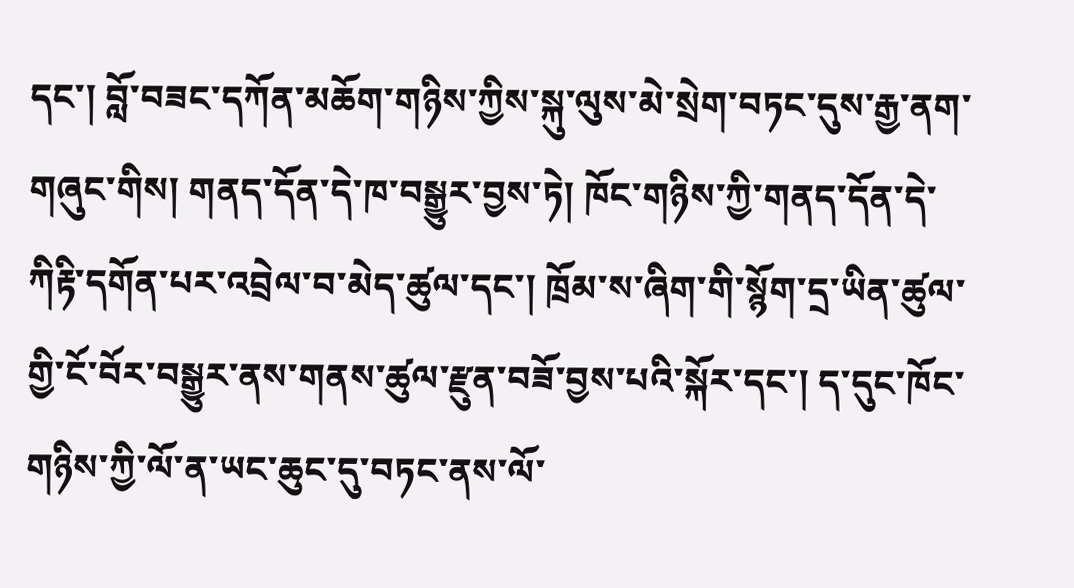དང་། བློ་བཟང་དཀོན་མཆོག་གཉིས་ཀྱིས་སྐུ་ལུས་མེ་སྲེག་བཏང་དུས་རྒྱ་ནག་གཞུང་གིས། གནད་དོན་དེ་ཁ་བསྒྱུར་བྱས་ཏེ། ཁོང་གཉིས་ཀྱི་གནད་དོན་དེ་ཀིརྟི་དགོན་པར་འབྲེལ་བ་མེད་ཚུལ་དང་། ཁྲོམ་ས་ཞིག་གི་སྙོག་དྲ་ཡིན་ཚུལ་གྱི་ངོ་བོར་བསྒྱུར་ནས་གནས་ཚུལ་རྫུན་བཟོ་བྱས་པའི་སྐོར་དང་། ད་དུང་ཁོང་གཉིས་ཀྱི་ལོ་ན་ཡང་ཆུང་དུ་བཏང་ནས་ལོ་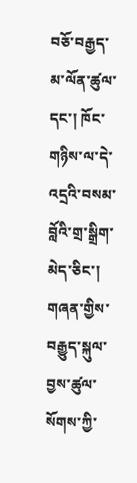བཅོ་བརྒྱད་མ་ལོན་ཚུལ་དང་། ཁོང་གཉིས་ལ་དེ་འདྲའི་བསམ་བློའི་གྲ་སྒྲིག་མེད་ཅིང་། གཞན་གྱིས་བརྒྱུད་སྐུལ་བྱས་ཚུལ་སོགས་ཀྱི་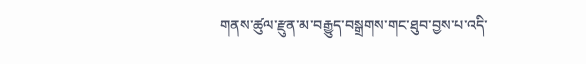གནས་ཚུལ་རྫུན་མ་བརྒྱུད་བསྒྲགས་གང་ཐུབ་བྱས་པ་འདི་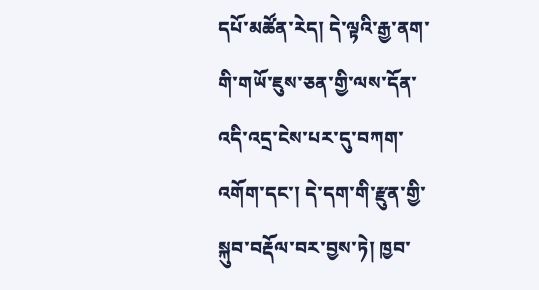དཔོ་མཚོན་རེད། དེ་ལྟའི་རྒྱ་ནག་གི་གཡོ་ཇུས་ཅན་གྱི་ལས་དོན་འདི་འདྲ་ངེས་པར་དུ་བཀག་འགོག་དང་། དེ་དག་གི་རྫུན་གྱི་སྐུབ་བརྡོལ་བར་བྱས་ཏེ། ཁྱབ་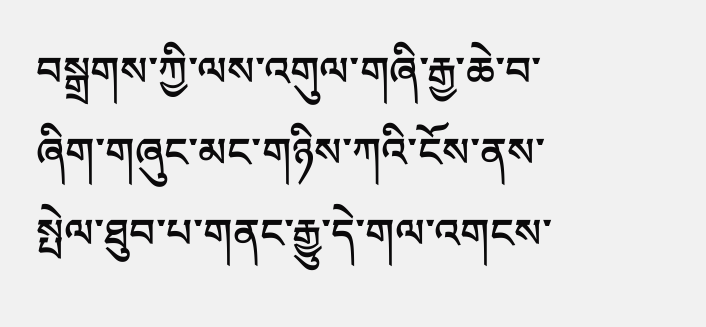བསྒྲགས་ཀྱི་ལས་འགུལ་གཞི་རྒྱ་ཆེ་བ་ཞིག་གཞུང་མང་གཉིས་ཀའི་ངོས་ནས་སྤེལ་ཐུབ་པ་གནང་རྒྱུ་དེ་གལ་འགངས་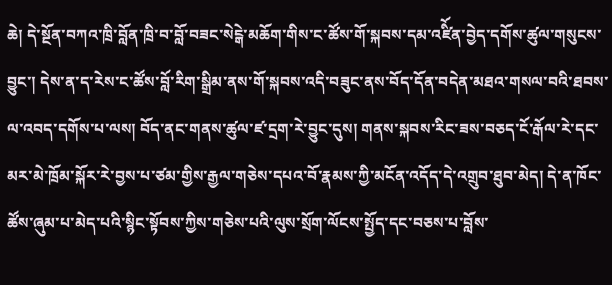ཆེ། དེ་སྔོན་བཀའ་ཁྲི་བློན་ཁྲི་བ་བློ་བཟང་སེངྒེ་མཆོག་གིས་ང་ཚོས་གོ་སྐབས་དམ་འཛིོན་བྱེད་དགོས་ཚུལ་གསུངས་བྱུང་། དེས་ན་ད་རེས་ང་ཚོས་བློ་རིག་སྒྲིམ་ནས་གོ་སྐབས་འདི་བཟུང་ནས་བོད་དོན་བདེན་མཐའ་གསལ་བའི་ཐབས་ལ་འབད་དགོས་པ་ལས། བོད་ནང་གནས་ཚུལ་ཛ་དྲག་རེ་བྱུང་དུས། གནས་སྐབས་རིང་ཟས་བཅད་ངོ་རྒོལ་རེ་དང་མར་མེ་ཁྲོམ་སྐོར་རེ་བྱས་པ་ཙམ་གྱིས་རྒྱལ་གཅེས་དཔའ་བོ་རྣམས་ཀྱི་མངོན་འདོད་དེ་འགྲུབ་ཐུབ་མེད། དེ་ན་ཁོང་ཚོས་ཞུམ་པ་མེད་པའི་སྙིང་སྟོབས་ཀྱིས་གཅེས་པའི་ལུས་སྲོག་ལོངས་སྤྱོད་དང་བཅས་པ་བློས་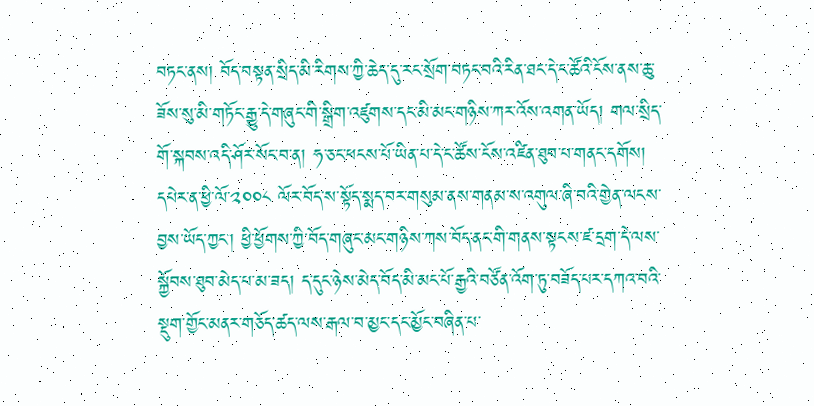བཏང་ནས། བོད་བསྟན་སྲིད་མི་རིགས་ཀྱི་ཆེད་དུ་རང་སྲོག་བཏང་བའི་རིན་ཐང་དེ་ང་ཚོའི་ངོས་ནས་ཆུ་ཟོས་སུ་མི་གཏོང་རྒྱུ་དེ་གཞུང་གི་སྒྲིག་འཛུགས་དང་མི་མང་གཉིས་ཀར་འོས་འགན་ཡོད། གལ་སྲིད་གོ་སྐབས་འདི་ཤོར་སོང་བ་ན། ཧ་ཅང་ཕངས་པོ་ཡིན་པ་དེ་ང་ཚོས་ངོས་འཛིན་ཐུབ་པ་གནང་དགོས། དཔེར་ན་ཕྱི་ལོ་༢༠༠༨ ལོར་བོད་ས་སྟོད་སྨད་བར་གསུམ་ནས་གནམ་ས་འགུལ་ཞི་བའི་གྱེན་ལངས་བྱས་ཡོད་ཀྱང་། ཕྱི་ཕྱོགས་ཀྱི་བོད་གཞུང་མང་གཉིས་ཀས་བོད་ནང་གི་གནས་སྟངས་ཛ་དྲག་དེ་ལས་སྐྱོབས་ཐུབ་མེད་པ་མ་ཟད། ད་དུང་ཉེས་མེད་བོད་མི་མང་པོ་རྒྱའི་བཙོན་འོག་ཏུ་བཟོད་པར་དཀའ་བའི་སྡུག་གྱོང་མནར་གཅོད་ཚད་ལས་རྒལ་བ་མྱང་དང་མྱོང་བཞིན་པ་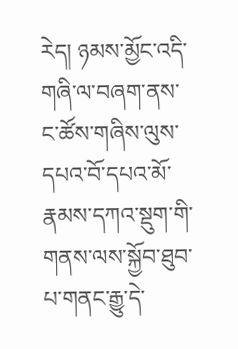རེད། ཉམས་མྱོང་འདི་གཞི་ལ་བཞག་ནས་ང་ཚོས་གཞིས་ལུས་དཔའ་བོ་དཔའ་མོ་རྣམས་དཀའ་སྡུག་གི་གནས་ལས་སྐྱོབ་ཐུབ་པ་གནང་རྒྱུ་དེ་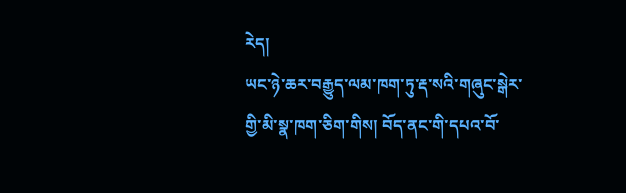རེད།
ཡང་ཉེ་ཆར་བརྒྱུད་ལམ་ཁག་ཏུ་རྡ་སའི་གཞུང་སྒེར་གྱི་མི་སྣ་ཁག་ཅིག་གིས། བོད་ནང་གི་དཔའ་བོ་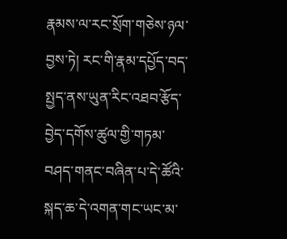རྣམས་ལ་རང་སྲོག་གཅེས་ཉལ་བྱས་ཏེ། རང་གི་རྣམ་དཔྱོད་བད་སྤྱད་ནས་ཡུན་རིང་འཐབ་རྩོད་བྱེད་དགོས་ཚུལ་གྱི་གཏམ་བཤད་གནང་བཞིན་པ་དེ་ཚོའི་སྐད་ཆ་དེ་འགན་གང་ཡང་མ་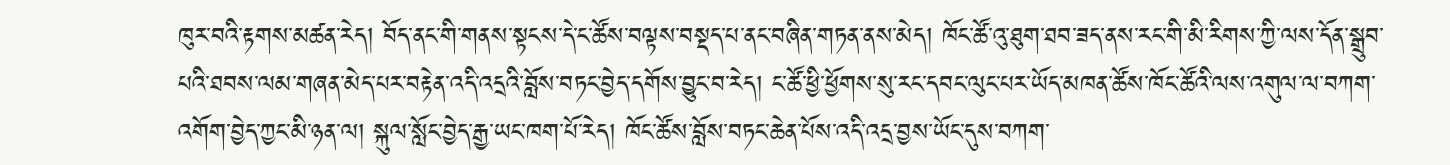ཁུར་བའི་རྟགས་མཚན་རེད། བོད་ནང་གི་གནས་སྟངས་དེ་ང་ཚོས་བལྟས་བསྡད་པ་ནང་བཞིན་གཏན་ནས་མེད། ཁོང་ཚོ་འུ་ཐུག་ཐབ་ཟད་ནས་རང་གི་མི་རིགས་ཀྱི་ལས་དོན་སྒྲུབ་པའི་ཐབས་ལམ་གཞན་མེད་པར་བརྟེན་འདི་འདྲའི་བློས་བཏང་བྱེད་དགོས་བྱུང་བ་རེད། ང་ཚོ་ཕྱི་ཕྱོགས་སུ་རང་དབང་ལུང་པར་ཡོད་མཁན་ཚོས་ཁོང་ཚོའི་ལས་འགུལ་ལ་བཀག་འགོག་བྱེད་ཀྱང་མི་ཉན་ལ། སྐུལ་སློང་བྱེད་རྒྱ་ཡང་ཁག་པོ་རེད། ཁོང་ཚོས་བློས་བཏང་ཆེན་པོས་འདི་འདྲ་བྱས་ཡོང་དུས་བཀག་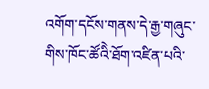འགོག་དངོས་གནས་དེ་རྒྱ་གཞུང་གིས་ཁོང་ཚོའིེ་ཐོག་འཛིན་པའི་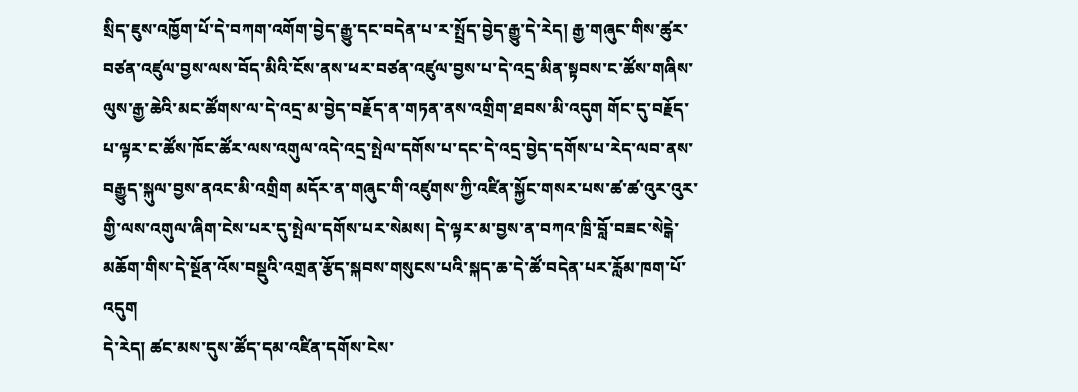སྲིད་ཇུས་འཁྱོག་པོ་དེ་བཀག་འགོག་བྱེད་རྒྱུ་དང་བདེན་པ་ར་སྤྲོད་བྱེད་རྒྱུ་དེ་རེད། རྒྱ་གཞུང་གིས་ཚུར་བཙན་འཛུལ་བྱས་ལས་བོད་མིའི་ངོས་ནས་ཕར་བཙན་འཛུལ་བྱས་པ་དེ་འདྲ་མིན་སྟབས་ང་ཚོས་གཞིས་ལུས་རྒྱ་ཆེའི་མང་ཚོགས་ལ་དེ་འདྲ་མ་བྱེད་བརྗོད་ན་གཏན་ནས་འགྲིག་ཐབས་མི་འདུག གོང་དུ་བརྗོད་པ་ལྟར་ང་ཚོས་ཁོང་ཚོར་ལས་འགུལ་འདེ་འདྲ་སྤེལ་དགོས་པ་དང་དེ་འདྲ་བྱེད་དགོས་པ་རེད་ལབ་ནས་བརྒྱུད་སྐུལ་བྱས་ནའང་མི་འགྲིག མདོར་ན་གཞུང་གི་འཛུགས་ཀྱི་འཛིན་སྐྱོང་གསར་པས་ཚ་ཚ་འུར་འུར་གྱི་ལས་འགུལ་ཞིག་ངེས་པར་དུ་སྤེལ་དགོས་པར་སེམས། དེ་ལྟར་མ་བྱས་ན་བཀའ་ཁྲི་བློ་བཟང་སེངྒེ་མཆོག་གིས་དེ་སྔོན་འོས་བསྡུའི་འགྲན་རྩོད་སྐབས་གསུངས་པའི་སྐད་ཆ་དེ་ཚོ་བདེན་པར་རློམ་ཁག་པོ་འདུག
དེ་རེད། ཚང་མས་དུས་ཚོད་དམ་འཛིན་དགོས་ངེས་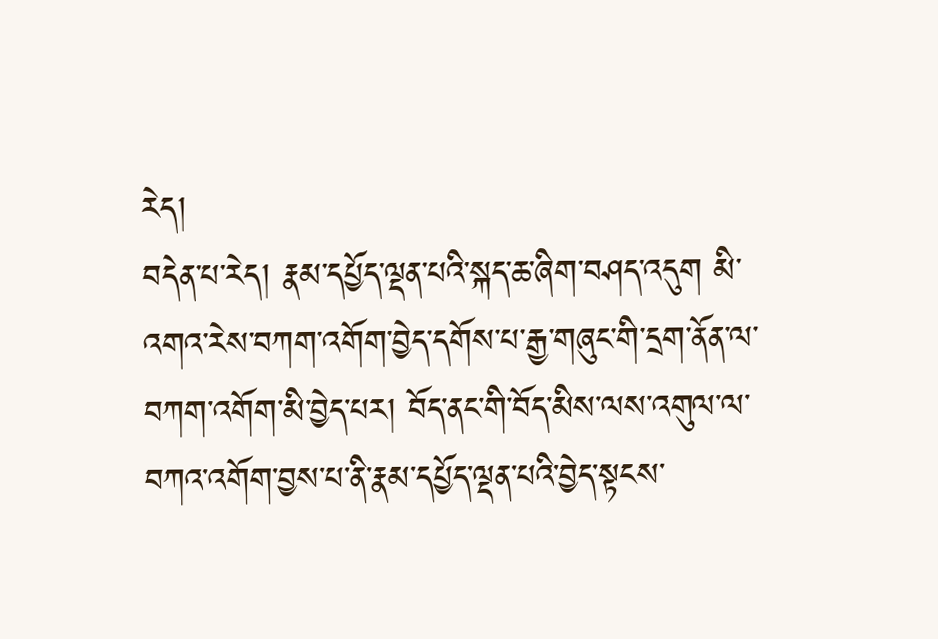རེད།
བདེན་པ་རེད། རྣམ་དཔྱོད་ལྡན་པའི་སྐད་ཆ་ཞིག་བཤད་འདུག མི་འགའ་རེས་བཀག་འགོག་བྱེད་དགོས་པ་རྒྱ་གཞུང་གི་དྲག་ནོན་ལ་བཀག་འགོག་མི་བྱེད་པར། བོད་ནང་གི་བོད་མིས་ལས་འགུལ་ལ་བཀའ་འགོག་བྱས་པ་ནི་རྣམ་དཔྱོད་ལྡན་པའི་བྱེད་སྟངས་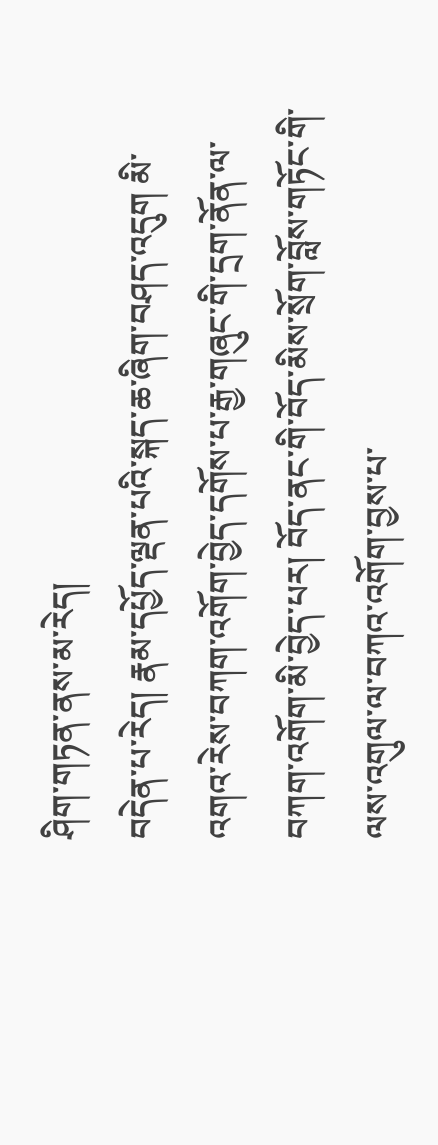ཤིག་གཏན་ནས་མ་རེད།
བདེན་པ་རེད། རྣམ་དཔྱོད་ལྡན་པའི་སྐད་ཆ་ཞིག་བཤད་འདུག མི་འགའ་རེས་བཀག་འགོག་བྱེད་དགོས་པ་རྒྱ་གཞུང་གི་དྲག་ནོན་ལ་བཀག་འགོག་མི་བྱེད་པར། བོད་ནང་གི་བོད་མིས་སྲོག་བློས་གཏོང་གི་ལས་འགུལ་ལ་བཀའ་འགོག་བྱས་པ་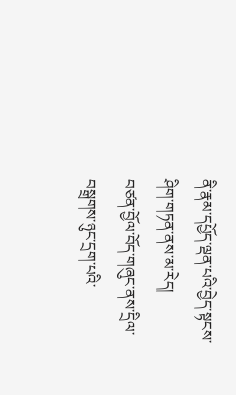ནི་རྣམ་དཔྱོད་ལྡན་པའི་བྱེད་སྟངས་ཤིག་གཏན་ནས་མ་རེད།
བཙན་བྱོལ་བོད་གཞུང་ནས་དྲིལ་བསྒྲགས་ཉུང་དྲག་པའི་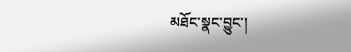མཐོང་སྣང་བྱུང་།